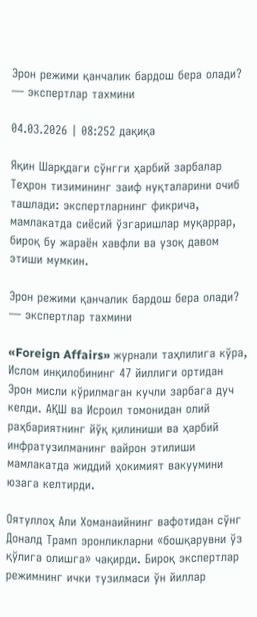Эрон режими қанчалик бардош бера олади? — экспертлар тахмини

04.03.2026 | 08:252 дақиқа

Яқин Шарқдаги сўнгги ҳарбий зарбалар Теҳрон тизимининг заиф нуқталарини очиб ташлади: экспертларнинг фикрича, мамлакатда сиёсий ўзгаришлар муқаррар, бироқ бу жараён хавфли ва узоқ давом этиши мумкин.

Эрон режими қанчалик бардош бера олади? — экспертлар тахмини

«Foreign Affairs» журнали таҳлилига кўра, Ислом инқилобининг 47 йиллиги ортидан Эрон мисли кўрилмаган кучли зарбага дуч келди. АҚШ ва Исроил томонидан олий раҳбариятнинг йўқ қилиниши ва ҳарбий инфратузилманинг вайрон этилиши мамлакатда жиддий ҳокимият вакуумини юзага келтирди.

Оятуллоҳ Али Хоманаийнинг вафотидан сўнг Доналд Трамп эронликларни «бошқарувни ўз қўлига олишга» чақирди. Бироқ экспертлар режимнинг ички тузилмаси ўн йиллар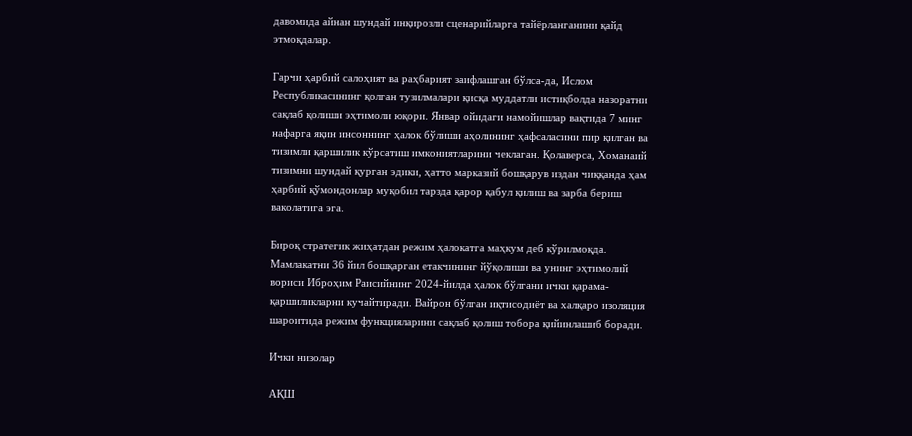давомида айнан шундай инқирозли сценарийларга тайёрланганини қайд этмоқдалар.

Гарчи ҳарбий салоҳият ва раҳбарият заифлашган бўлса-да, Ислом Республикасининг қолган тузилмалари қисқа муддатли истиқболда назоратни сақлаб қолиши эҳтимоли юқори. Январ ойидаги намойишлар вақтида 7 минг нафарга яқин инсоннинг ҳалок бўлиши аҳолининг ҳафсаласини пир қилган ва тизимли қаршилик кўрсатиш имкониятларини чеклаган. Қолаверса, Хоманаий тизимни шундай қурган эдики, ҳатто марказий бошқарув издан чиққанда ҳам ҳарбий қўмондонлар муқобил тарзда қарор қабул қилиш ва зарба бериш ваколатига эга.

Бироқ стратегик жиҳатдан режим ҳалокатга маҳкум деб кўрилмоқда. Мамлакатни 36 йил бошқарган етакчининг йўқолиши ва унинг эҳтимолий вориси Иброҳим Раисийнинг 2024-йилда ҳалок бўлгани ички қарама-қаршиликларни кучайтиради. Вайрон бўлган иқтисодиёт ва халқаро изоляция шароитида режим функцияларини сақлаб қолиш тобора қийинлашиб боради.

Ички низолар

АҚШ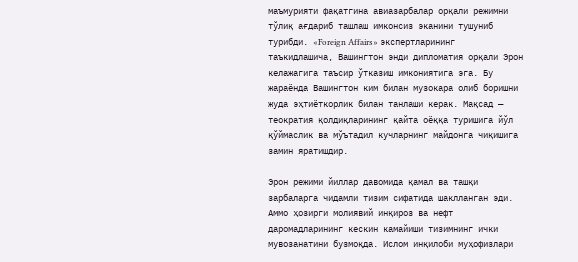маъмурияти фақатгина авиазарбалар орқали режимни тўлиқ ағдариб ташлаш имконсиз эканини тушуниб турибди. «Foreign Affairs» экспертларининг таъкидлашича, Вашингтон энди дипломатия орқали Эрон келажагига таъсир ўтказиш имкониятига эга. Бу жараёнда Вашингтон ким билан музокара олиб боришни жуда эҳтиёткорлик билан танлаши керак. Мақсад — теократия қолдиқларининг қайта оёққа туришига йўл қўймаслик ва мўътадил кучларнинг майдонга чиқишига замин яратишдир.

Эрон режими йиллар давомида қамал ва ташқи зарбаларга чидамли тизим сифатида шаклланган эди. Аммо ҳозирги молиявий инқироз ва нефт даромадларининг кескин камайиши тизимнинг ички мувозанатини бузмоқда. Ислом инқилоби муҳофизлари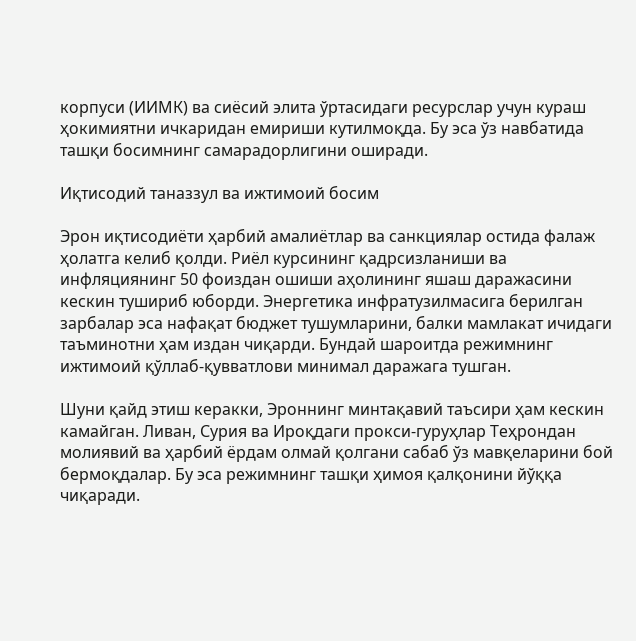корпуси (ИИМК) ва сиёсий элита ўртасидаги ресурслар учун кураш ҳокимиятни ичкаридан емириши кутилмоқда. Бу эса ўз навбатида ташқи босимнинг самарадорлигини оширади.

Иқтисодий таназзул ва ижтимоий босим

Эрон иқтисодиёти ҳарбий амалиётлар ва санкциялар остида фалаж ҳолатга келиб қолди. Риёл курсининг қадрсизланиши ва инфляциянинг 50 фоиздан ошиши аҳолининг яшаш даражасини кескин тушириб юборди. Энергетика инфратузилмасига берилган зарбалар эса нафақат бюджет тушумларини, балки мамлакат ичидаги таъминотни ҳам издан чиқарди. Бундай шароитда режимнинг ижтимоий қўллаб-қувватлови минимал даражага тушган.

Шуни қайд этиш керакки, Эроннинг минтақавий таъсири ҳам кескин камайган. Ливан, Сурия ва Ироқдаги прокси-гуруҳлар Теҳрондан молиявий ва ҳарбий ёрдам олмай қолгани сабаб ўз мавқеларини бой бермоқдалар. Бу эса режимнинг ташқи ҳимоя қалқонини йўққа чиқаради.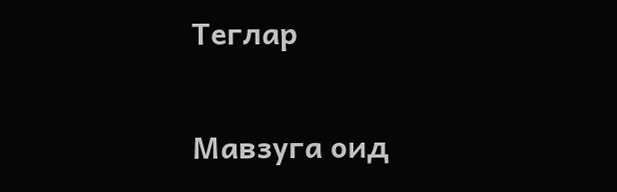Теглар

Мавзуга оид